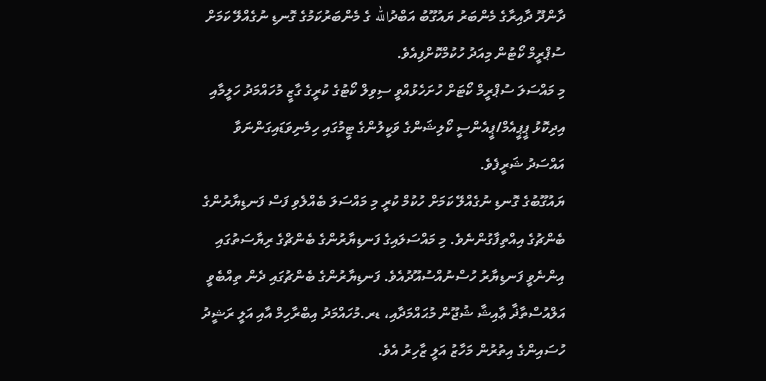ދާންދޫ ދާއިރާގެ މެންބަރު ޔައުގޫބު އަބްދުالله ގެ މެންބަރުކަމުގެ ގޮނޑި ނުގެއްލޭ ކަމަށް ސުޕްރީމް ކޯޓުން މިއަދު ހުކުމްކޮށްފިއެވެ.
މި މައްސަލަ ސުޕްރީމް ކޯޓަށް ހުށަހެޅުއްވީ ސިވިލް ކޯޓުގެ ކުރީގެ ގާޒީ މުހައްމަދު ހަލީމާއި އިދިކޮޅު ޕީޕީއެމް/ޕީއެންސީ ކޯލިޝަންގެ ވަކީލުންގެ ޓީމުގައި ހިމެނިވަޑައިގަންނަވާ އައްސަދު ޝަރީފެވެ.
ޔައުގޫބުގެ ގޮނޑި ނުގެއްލޭ ކަމަށް ހުކުމް ކުރީ މި މައްސަލަ ބެއްލެވި ފަސް ފަނޑިޔާރުންގެ ބެންޗުގެ އިއްތިފާގުންނެވެ. މި މައްސަލައިގެ ފަނޑިޔާރުންގެ ބެންޗްގެ ރިޔާސަތުގައި އިންނެވީ ފަނޑިޔާރު ހުސްނުއްސުއޫދުއެވެ. ފަނޑިޔާރުންގެ ބެންޗުގައި ދެން ތިއްބެވީ އަލްއުސްތާޛާ ޢާއިޝާ ޝުޖޫން މުޙައްމަދާއި، ޑރ.މުހައްމަދު އިބްރާހިމް އާއި އަލީ ރަޝީދު ހުސައިންގެ އިތުރުން މަހާޒު އަލީ ޒާހިރު އެވެ.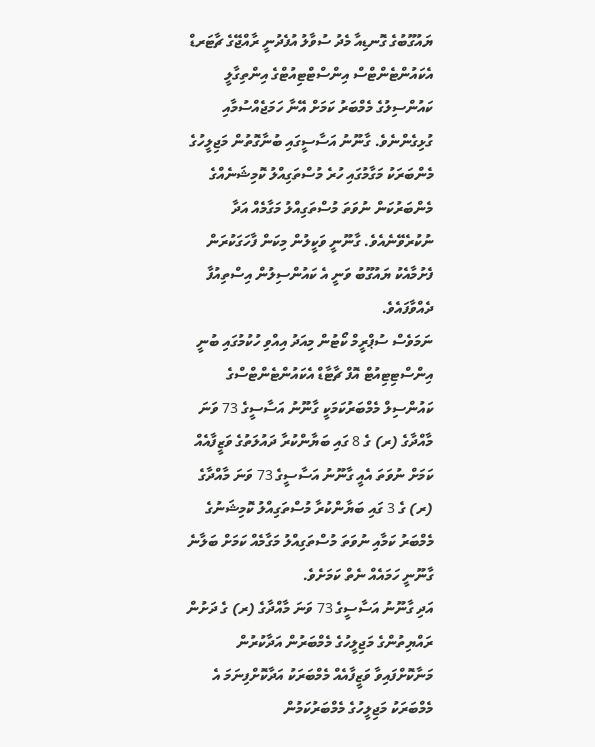ޔައުގޫބުގެ ގޮނޑިއާ މެދު ސުވާލު އުފެދުނީ ރާއްޖޭގެ ޗާޓަރޑް އެކައުންޓެންޓްސް އިންސްޓްޓިއުޓްގެ އިންތިގާލީ ކައުންސިލުގެ މެމްބަރު ކަމަށް އޭނާ ހަމަޖެއްސުމާއި ގުޅިގެންނެވެ. ގާނޫނު އަސާސީގައި ބުނާގޮތުން މަޖިލީހުގެ މެންބަރަކު މަގާމުގައި ހުރެ މުސްތަގިއްލު ކޮމިޝަނެއްގެ މެންބަރުކަން ނުވަތަ މުސްތަގިއްލު މަގާމެއް އަދާ ނުކުރެވޭނެއެވެ. ގާނޫނީ ވަކީލުން މިކަން ފާހަގަކުރަން ފެށުމާއެކު ޔައުގޫބު ވަނީ އެ ކައުންސިލުން އިސްތިއުފާ ދެއްވާފައެވެ.
ނަމަވެސް ސުޕްރީމް ކޯޓުން މިއަދު އިއްވި ހުކުމުގައި ބުނީ އިންސްޓިޓިއުޓް އޮފް ޗާޓާޑް އެކައުންޓެންޓްސްގެ ކައުންސިލް މެމްބަރުކަމަކީ ގާނޫނު އަސާސީގެ 73 ވަނަ މާއްދާގެ (ރ) ގެ 8 ގައި ބަޔާންކުރާ ދައުލަތުގެ ވަޒީފާއެއް ކަމަށް ނުވަތަ އެއީ ގާނޫނު އަސާސީގެ 73 ވަނަ މާއްދާގެ (ރ) ގެ 3 ގައި ބަޔާންކުރާ މުސްތަގިއްލު ކޮމިޝަނުގެ މެމްބަރު ކަމާއި ނުވަތަ މުސްތަގިއްލު މަގާމެއް ކަމަށް ބަލާނެ ގާނޫނީ ހަމައެއް ނެތް ކަމަށެވެ.
އަދި ގާނޫނު އަސާސީގެ 73 ވަނަ މާއްދާގެ (ރ) ގެ ދަށުން ރައްޔިތުންގެ މަޖިލީހުގެ މެމްބަރުން އަދާކުރުން މަނާކޮށްފައިވާ ވަޒީފާއެއް މެމްބަރަކު އަދާކޮށްފިނަމަ އެ މެމްބަރަކު މަޖިލީހުގެ މެމްބަރުކަމުން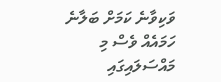ވަކިވާނެ ކަމަށް ބަލާނެ ހަމައެއް ވެސް މި މައްސަލައިގައި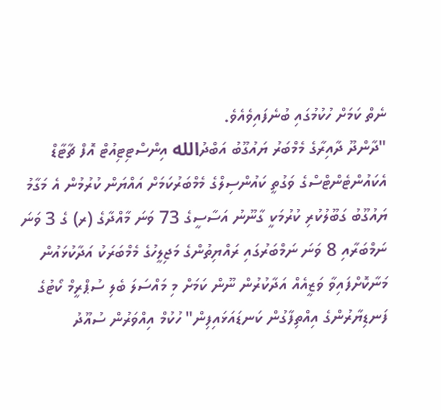ނެތް ކަމަށް ހުކުމުގައި ބުނެފައިވެއެވެ.
"ދާންދޫ ދާއިރާގެ މެމްބަރު ޔައުގޫބު އަބްދުالله އިންސްޓިޓިއުޓް އޮފް ޗާޓާޑް އެކައުންޓެންޓްސްގެ ވަގުތީ ކައުންސިލްގެ މެމްބަރުކަމަށް އައްޔަން ކުރުމުން އެ މަގާމު ޔައުގޫބު ގަބޫލުކުރި ކުރުމަކީ ގާނޫނު އަސާސީގެ 73 ވަނަ މާއްދާގެ (ރ) ގެ 3 ވަނަ ނަމްބަރާއި 8 ވަނަ ނަމްބަރުގައި ރައްޔިތުންގެ މަޖިލީހުގެ މެމްބަރަކު އަދާކުޅައުން މަނާކޮށްފައިވާ ވަޒީއެއް އަދާކުރުން ނޫން ކަމަށް މި މައްސަލަ ބެލި ސުޕްރީމް ކޯޓުގެ ފަނޑިޔާރުންގެ އިއްތިފާގުން ކަނޑައަޅައިފިން" ހުކުމް އިއްވަރުން ސުއޫދު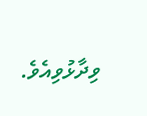ވިދާޅުވިއެވެ.